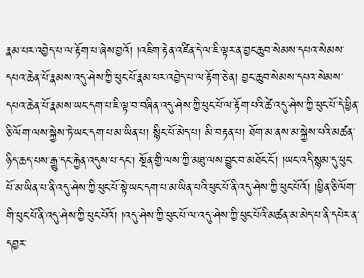རྣམ་པར་འབྱེད་པ་ལ་རྟོག་པ་ཞེས་བྱའོ། །འཇིག་རྟེན་འཛིན་དེ་ལ་ཇི་ལྟར་ན་བྱང་ཆུབ་སེམས་དཔའ་སེམས་དཔའ་ཆེན་པོ་རྣམས་འདུ་ཤེས་ཀྱི་ཕུང་པོ་རྣམ་པར་འབྱེད་པ་ལ་རྟོག་ཅེ་ན། བྱང་ཆུབ་སེམས་དཔའ་སེམས་དཔའ་ཆེན་པོ་རྣམས་ཡང་དག་པ་ཇི་ལྟ་བ་བཞིན་འདུ་ཤེས་ཀྱི་ཕུང་པོ་ལ་རྟོག་པའི་ཚེ་འདུ་ཤེས་ཀྱི་ཕུང་པོ་དེ་ཕྱིན་ཅི་ལོག་ལས་སྐྱེས་ཏེ་ཡང་དག་པ་མ་ཡིན་པ། སྙིང་པོ་མེད་པ། མི་བརྟན་པ། ཐོག་མ་ནས་མ་སྐྱེས་པའི་མཚན་ཉིད་ཆད་པས་རྒྱུ་དང་རྐྱེན་འདུས་པ་དང་། སྔོན་གྱི་ལས་ཀྱི་མཐུ་ལས་བྱུང་བ་མཐོང་ངོ་། །ཡང་འདི་སྙམ་དུ་ཕུང་པོ་མ་ཡིན་པ་ནི་འདུ་ཤེས་ཀྱི་ཕུང་པོ་སྟེ་ཡང་དག་པ་མ་ཡིན་པའི་ཕུང་པོ་ནི་འདུ་ཤེས་ཀྱི་ཕུང་པོའོ། །ཕྱིན་ཅི་ལོག་གི་ཕུང་པོ་ནི་འདུ་ཤེས་ཀྱི་ཕུང་པོའོ། །འདུ་ཤེས་ཀྱི་ཕུང་པོ་ལ་འདུ་ཤེས་ཀྱི་ཕུང་པོའི་མཚན་མ་མེད་པ་ནི་དཔེར་ན་དབྱར་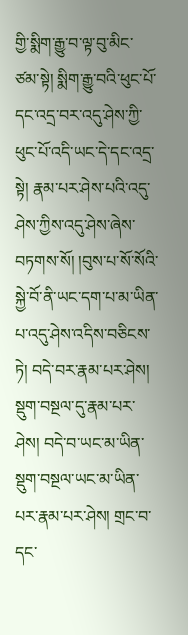གྱི་སྨིག་རྒྱུ་བ་ལྟ་བུ་མིང་ཙམ་སྟེ། སྨིག་རྒྱུ་བའི་ཕུང་པོ་དང་འདྲ་བར་འདུ་ཤེས་ཀྱི་ཕུང་པོ་འདི་ཡང་དེ་དང་འདྲ་སྟེ། རྣམ་པར་ཤེས་པའི་འདུ་ཤེས་ཀྱིས་འདུ་ཤེས་ཞེས་བཏགས་སོ། །བུས་པ་སོ་སོའི་སྐྱེ་བོ་ནི་ཡང་དག་པ་མ་ཡིན་པ་འདུ་ཤེས་འདིས་བཅིངས་ཏེ། བདེ་བར་རྣམ་པར་ཤེས། སྡུག་བསྔལ་དུ་རྣམ་པར་ཤེས། བདེ་བ་ཡང་མ་ཡིན་སྡུག་བསྔལ་ཡང་མ་ཡིན་པར་རྣམ་པར་ཤེས། གྲང་བ་དང་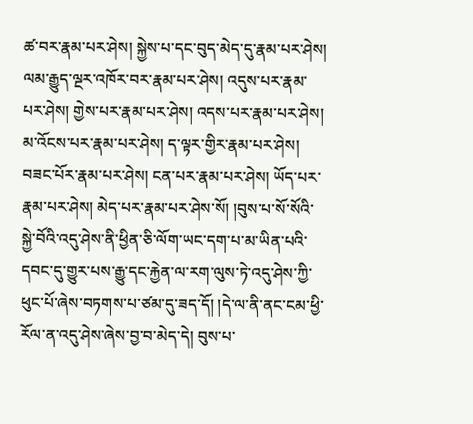ཚ་བར་རྣམ་པར་ཤེས། སྐྱེས་པ་དང་བུད་མེད་དུ་རྣམ་པར་ཤེས། ལམ་རྒྱུད་ལྔར་འཁོར་བར་རྣམ་པར་ཤེས། འདུས་པར་རྣམ་པར་ཤེས། གྱེས་པར་རྣམ་པར་ཤེས། འདས་པར་རྣམ་པར་ཤེས། མ་འོངས་པར་རྣམ་པར་ཤེས། ད་ལྟར་གྱིར་རྣམ་པར་ཤེས། བཟང་པོར་རྣམ་པར་ཤེས། ངན་པར་རྣམ་པར་ཤེས། ཡོད་པར་རྣམ་པར་ཤེས། མེད་པར་རྣམ་པར་ཤེས་སོ། །བུས་པ་སོ་སོའི་སྐྱེ་བོའི་འདུ་ཤེས་ནི་ཕྱིན་ཅི་ལོག་ཡང་དག་པ་མ་ཡིན་པའི་དབང་དུ་གྱུར་པས་རྒྱུ་དང་རྐྱེན་ལ་རག་ལུས་ཏེ་འདུ་ཤེས་ཀྱི་ཕུང་པོ་ཞེས་བཏགས་པ་ཙམ་དུ་ཟད་དོ། །དེ་ལ་ནི་ནང་ངམ་ཕྱི་རོལ་ན་འདུ་ཤེས་ཞེས་བྱ་བ་མེད་དེ། བུས་པ་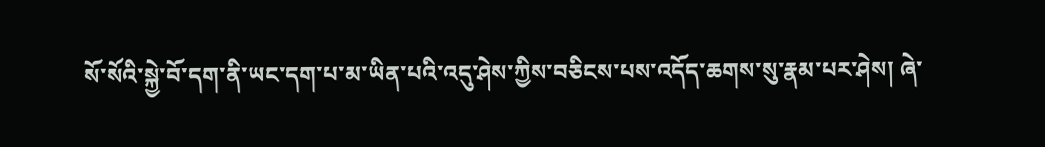སོ་སོའི་སྐྱེ་བོ་དག་ནི་ཡང་དག་པ་མ་ཡིན་པའི་འདུ་ཤེས་ཀྱིས་བཅིངས་པས་འདོད་ཆགས་སུ་རྣམ་པར་ཤེས། ཞེ་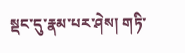སྡང་དུ་རྣམ་པར་ཤེས། གཏི་